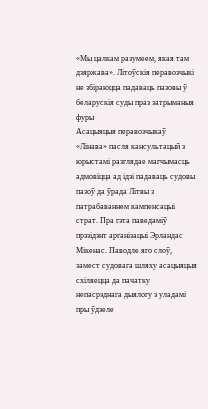«Мы цалкам разумеем, якая там дзяржава». Літоўскія перавозчыкі не збіраюцца падаваць пазовы ў беларускія суды праз затрыманыя фуры
Асацыяцыя перавозчыкаў «Лінава» пасля кансультацый з юрыстамі разглядае магчымасць адмовіцца ад ідэі падаваць судовы пазоў да ўрада Літвы з патрабаваннем кампенсацыі страт. Пра гэта паведаміў прэзідэнт арганізацыі Эрландас Мікенас. Паводле яго слоў, замест судовага шляху асацыяцыя схіляецца да пачатку непасрэднага дыялогу з уладамі пры ўдзеле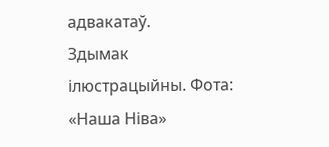адвакатаў.
Здымак ілюстрацыйны. Фота: «Наша Ніва»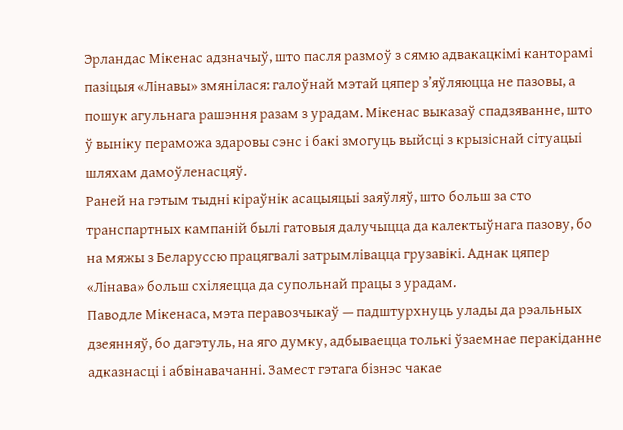Эрландас Мікенас адзначыў, што пасля размоў з сямю адвакацкімі канторамі пазіцыя «Лінавы» змянілася: галоўнай мэтай цяпер з’яўляюцца не пазовы, а пошук агульнага рашэння разам з урадам. Мікенас выказаў спадзяванне, што ў выніку пераможа здаровы сэнс і бакі змогуць выйсці з крызіснай сітуацыі шляхам дамоўленасцяў.
Раней на гэтым тыдні кіраўнік асацыяцыі заяўляў, што больш за сто транспартных кампаній былі гатовыя далучыцца да калектыўнага пазову, бо на мяжы з Беларуссю працягвалі затрымлівацца грузавікі. Аднак цяпер «Лінава» больш схіляецца да супольнай працы з урадам.
Паводле Мікенаса, мэта перавозчыкаў — падштурхнуць улады да рэальных дзеянняў, бо дагэтуль, на яго думку, адбываецца толькі ўзаемнае перакіданне адказнасці і абвінавачанні. Замест гэтага бізнэс чакае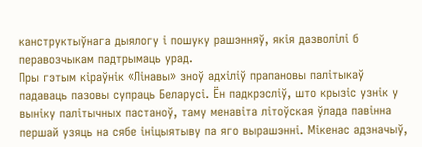канструктыўнага дыялогу і пошуку рашэнняў, якія дазволілі б перавозчыкам падтрымаць урад.
Пры гэтым кіраўнік «Лінавы» зноў адхіліў прапановы палітыкаў падаваць пазовы супраць Беларусі. Ён падкрэсліў, што крызіс узнік у выніку палітычных пастаноў, таму менавіта літоўская ўлада павінна першай узяць на сябе ініцыятыву па яго вырашэнні. Мікенас адзначыў,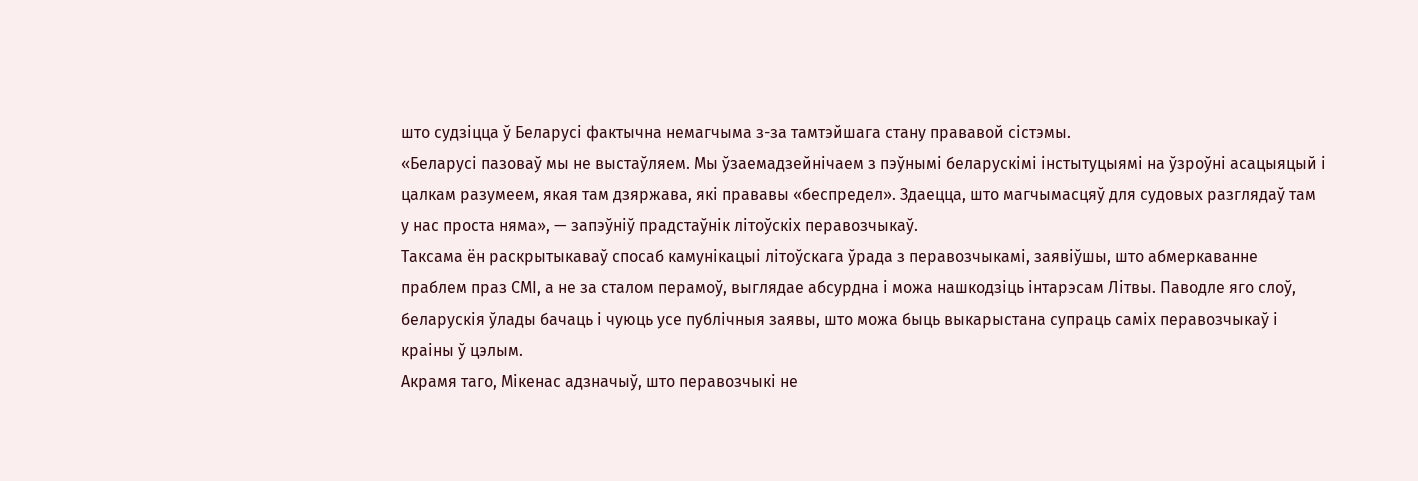што судзіцца ў Беларусі фактычна немагчыма з-за тамтэйшага стану прававой сістэмы.
«Беларусі пазоваў мы не выстаўляем. Мы ўзаемадзейнічаем з пэўнымі беларускімі інстытуцыямі на ўзроўні асацыяцый і цалкам разумеем, якая там дзяржава, які прававы «беспредел». Здаецца, што магчымасцяў для судовых разглядаў там у нас проста няма», — запэўніў прадстаўнік літоўскіх перавозчыкаў.
Таксама ён раскрытыкаваў спосаб камунікацыі літоўскага ўрада з перавозчыкамі, заявіўшы, што абмеркаванне праблем праз СМІ, а не за сталом перамоў, выглядае абсурдна і можа нашкодзіць інтарэсам Літвы. Паводле яго слоў, беларускія ўлады бачаць і чуюць усе публічныя заявы, што можа быць выкарыстана супраць саміх перавозчыкаў і краіны ў цэлым.
Акрамя таго, Мікенас адзначыў, што перавозчыкі не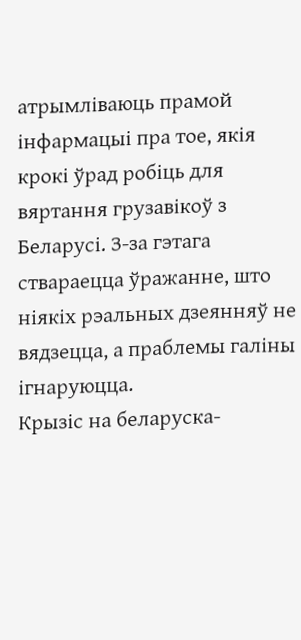атрымліваюць прамой інфармацыі пра тое, якія крокі ўрад робіць для вяртання грузавікоў з Беларусі. З-за гэтага ствараецца ўражанне, што ніякіх рэальных дзеянняў не вядзецца, а праблемы галіны ігнаруюцца.
Крызіс на беларуска-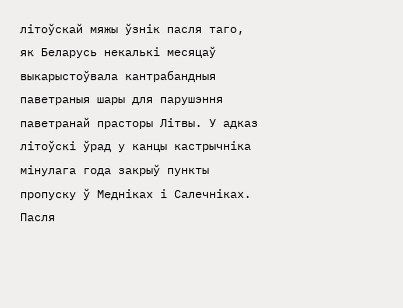літоўскай мяжы ўзнік пасля таго, як Беларусь некалькі месяцаў выкарыстоўвала кантрабандныя паветраныя шары для парушэння паветранай прасторы Літвы. У адказ літоўскі ўрад у канцы кастрычніка мінулага года закрыў пункты пропуску ў Медніках і Салечніках. Пасля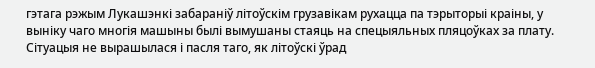гэтага рэжым Лукашэнкі забараніў літоўскім грузавікам рухацца па тэрыторыі краіны, у выніку чаго многія машыны былі вымушаны стаяць на спецыяльных пляцоўках за плату. Сітуацыя не вырашылася і пасля таго, як літоўскі ўрад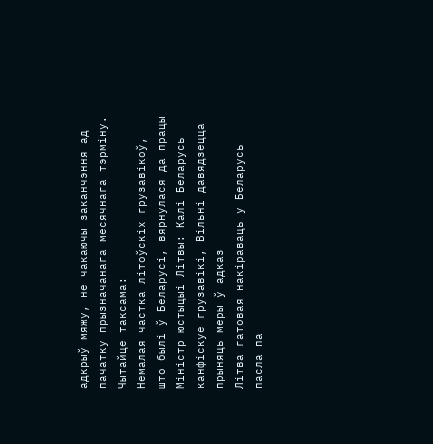адкрыў мяжу, не чакаючы заканчэння ад пачатку прызначанага месячнага тэрміну.
Чытайце таксама:
Немалая частка літоўскіх грузавікоў, што былі ў Беларусі, вярнулася да працы
Міністр юстыцыі Літвы: Калі Беларусь канфіскуе грузавікі, Вільні давядзецца прыняць меры ў адказ
Літва гатовая накіраваць у Беларусь пасла па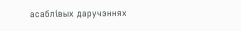асаблівых даручэннях